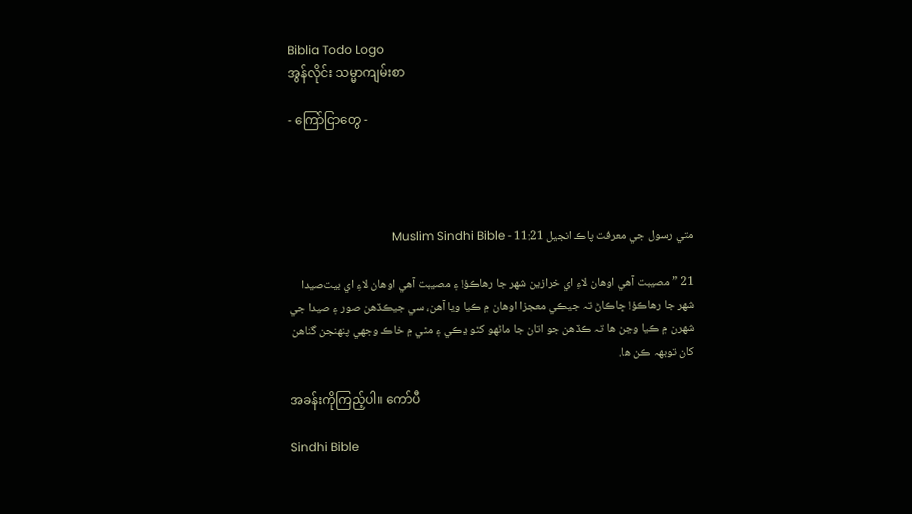Biblia Todo Logo
အွန်လိုင်း သမ္မာကျမ်းစာ

- ကြော်ငြာတွေ -




متي رسول جي معرفت پاڪ انجيل 11:21 - Muslim Sindhi Bible

21 ”مصيبت آهي اوهان لاءِ اي خرازين شهر جا رهاڪؤ! ۽ مصيبت آهي اوهان لاءِ اي بيت‌صيدا شهر جا رهاڪؤ! ڇاڪاڻ تہ جيڪي معجزا اوهان ۾ ڪيا ويا آهن، سي جيڪڏهن صور ۽ صيدا جي شهرن ۾ ڪيا وڃن ها تہ ڪڏهن جو اتان جا ماڻهو کٿو ڍڪي ۽ مٿي ۾ خاڪ وجھي پنهنجن گناهن کان توبهہ ڪن ها.

အခန်းကိုကြည့်ပါ။ ကော်ပီ

Sindhi Bible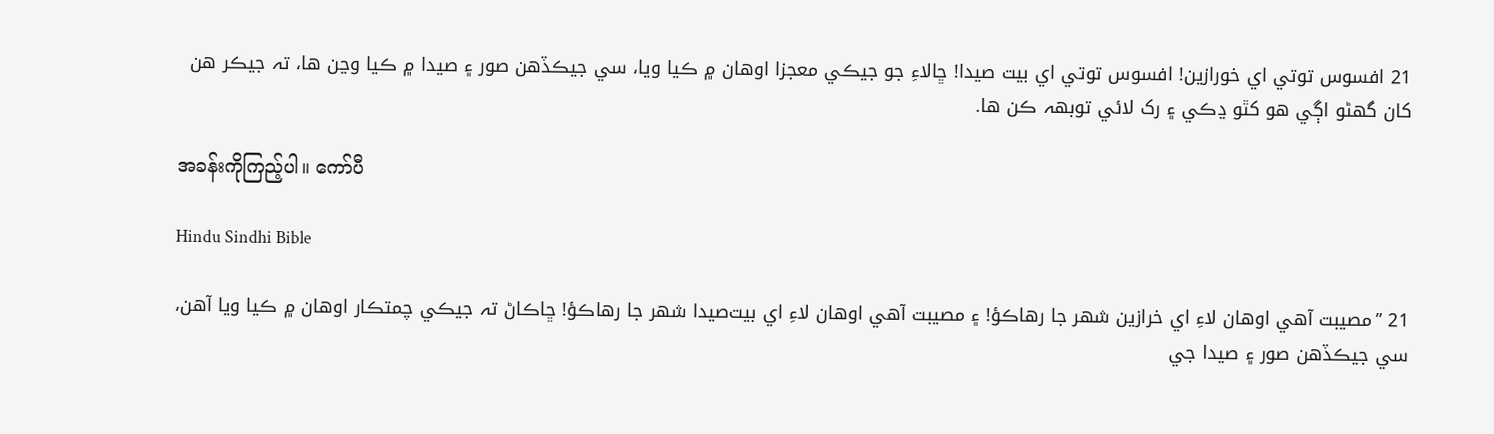21 افسوس توتي اي خورازين! افسوس توتي اي بيت صيدا! ڇالاءِ جو جيڪي معجزا اوهان ۾ ڪيا ويا، سي جيڪڏهن صور ۽ صيدا ۾ ڪيا وڃن ها، تہ جيڪر هن کان گهڻو اڳي هو کٿو ڍڪي ۽ رک لائي توبهہ ڪن ها.

အခန်းကိုကြည့်ပါ။ ကော်ပီ

Hindu Sindhi Bible

21 ”مصيبت آهي اوهان لاءِ اي خرازين شهر جا رهاڪؤ! ۽ مصيبت آهي اوهان لاءِ اي بيت‌صيدا شهر جا رهاڪؤ! ڇاڪاڻ تہ جيڪي چمتڪار اوهان ۾ ڪيا ويا آهن، سي جيڪڏهن صور ۽ صيدا جي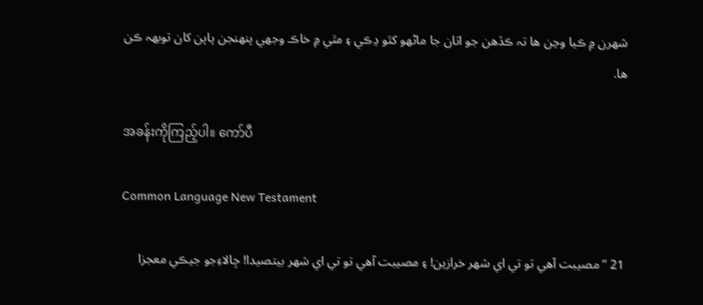شهرن ۾ ڪيا وڃن ها تہ ڪڏهن جو اتان جا ماڻهو کٿو ڍڪي ۽ مٿي ۾ خاڪ وجھي پنهنجن پاپن کان توبهہ ڪن ها.

အခန်းကိုကြည့်ပါ။ ကော်ပီ

Common Language New Testament

21 ”مصيبت آھي تو تي اي شھر خرازين! ۽ مصيبت آھي تو تي اي شھر بيتصيدا! ڇالاءِجو جيڪي معجزا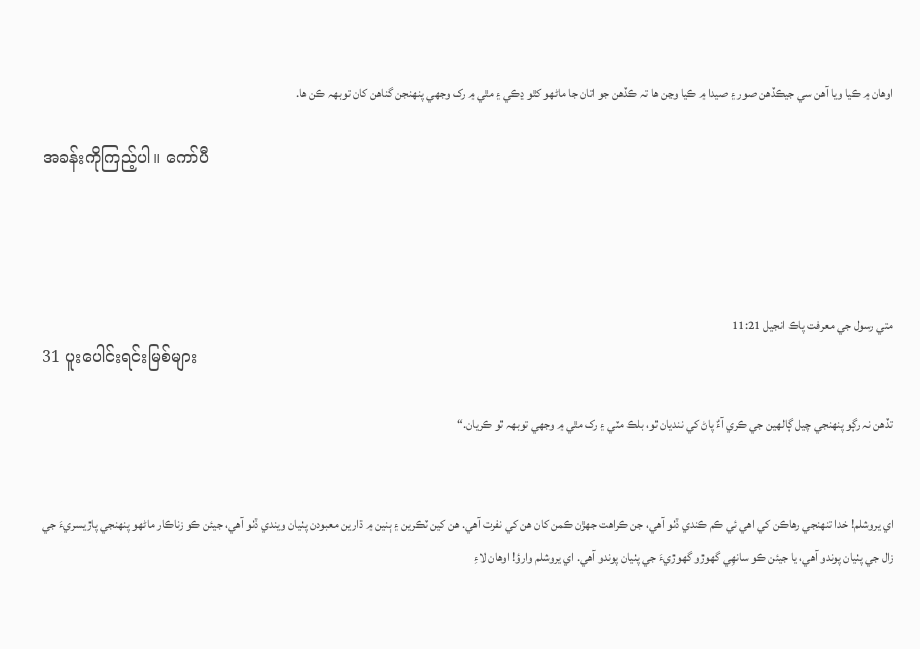اوھان ۾ ڪيا ويا آھن سي جيڪڏھن صور ۽ صيدا ۾ ڪيا وڃن ھا تہ ڪڏھن جو اتان جا ماڻھو کٿو ڍڪي ۽ مٿي ۾ رک وجھي پنھنجن گناھن کان توبھہ ڪن ھا.

အခန်းကိုကြည့်ပါ။ ကော်ပီ




متي رسول جي معرفت پاڪ انجيل 11:21
31 ပူးပေါင်းရင်းမြစ်များ

تڏهن نہ رڳو پنهنجي چيل ڳالهين جي ڪري آءٌ پاڻ کي ننديان ٿو، بلڪ مٽي ۽ رک مٿي ۾ وجھي توبهہ ٿو ڪريان.“


اي يروشلم! خدا تنهنجي رهاڪن کي اهي ئي ڪم ڪندي ڏٺو آهي، جن ڪراهت جهڙن ڪمن کان هن کي نفرت آهي. هن کين ٽڪرين ۽ ٻنين ۾ ڌارين معبودن پٺيان ويندي ڏٺو آهي، جيئن ڪو زناڪار ماڻهو پنهنجي پاڙيسريءَ جي زال جي پٺيان پوندو آهي، يا جيئن ڪو سانهِي گھوڙو گھوڙيءَ جي پٺيان پوندو آهي. اي يروشلم وارؤ! اوهان لاءِ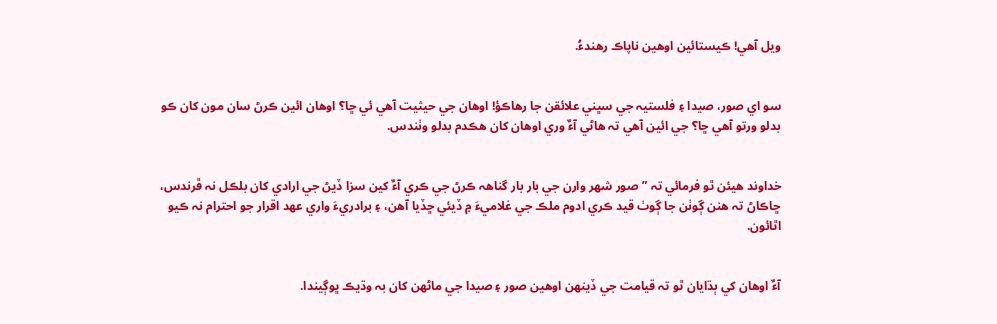ويل آهي! ڪيستائين اوهين ناپاڪ رهندءُ.


سو اي صور، صيدا ۽ فلستيہ جي سڀني علائقن جا رهاڪؤ! اوهان جي حيثيت آهي ئي ڇا؟ اوهان ائين ڪرڻ سان مون کان ڪو بدلو ورتو آهي ڇا؟ جي ائين آهي تہ هاڻي آءٌ وري اوهان کان هڪدم بدلو وٺندس.


خداوند هيئن ٿو فرمائي تہ ”صور شهر وارن جي بار بار گناهہ ڪرڻ جي ڪري آءٌ کين سزا ڏيڻ جي ارادي کان بلڪل نہ ڦرندس، ڇاڪاڻ تہ هنن ڳوٺن جا ڳوٺ قيد ڪري ادوم ملڪ جي غلاميءَ ۾ ڏيئي ڇڏيا آهن، ۽ برادريءَ واري عهد اقرار جو احترام نہ ڪيو اٿائون.


آءٌ اوهان کي ٻڌايان ٿو تہ قيامت جي ڏينهن اوهين صور ۽ صيدا جي ماڻهن کان بہ وڌيڪ ڀوڳيندا.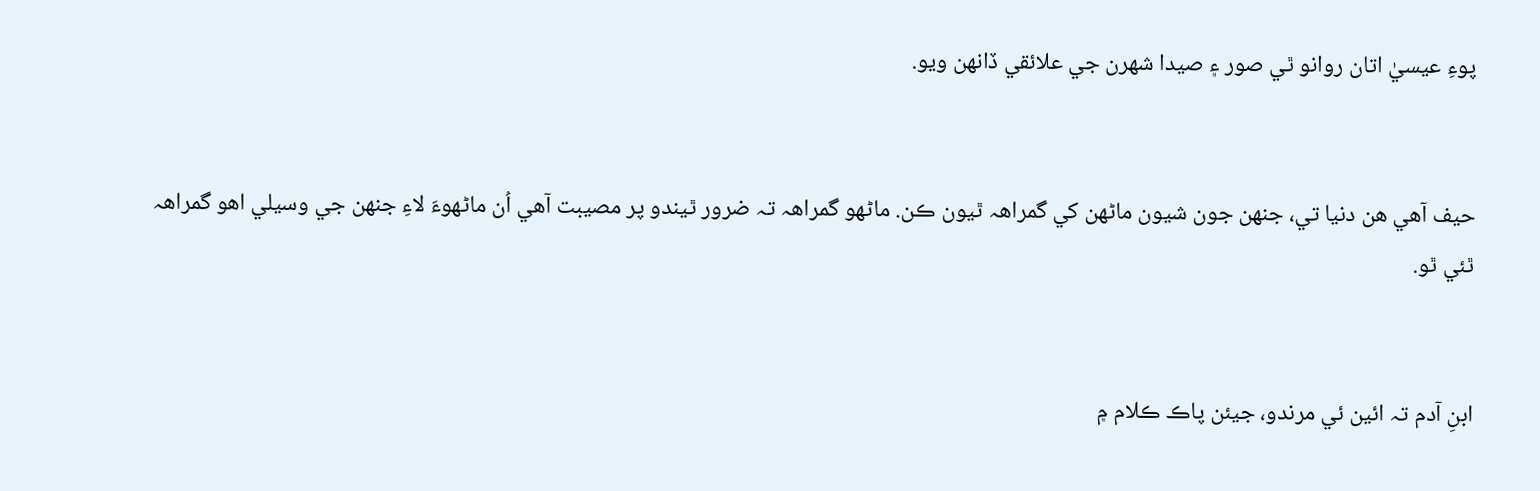پوءِ عيسيٰ اتان روانو ٿي صور ۽ صيدا شهرن جي علائقي ڏانهن ويو.


حيف آهي هن دنيا تي، جنهن جون شيون ماڻهن کي گمراهہ ٿيون ڪن. ماڻهو گمراهہ تہ ضرور ٿيندو پر مصيبت آهي اُن ماڻهوءَ لاءِ جنهن جي وسيلي اهو گمراهہ ٿئي ٿو.


ابنِ آدم تہ ائين ئي مرندو، جيئن پاڪ ڪلام ۾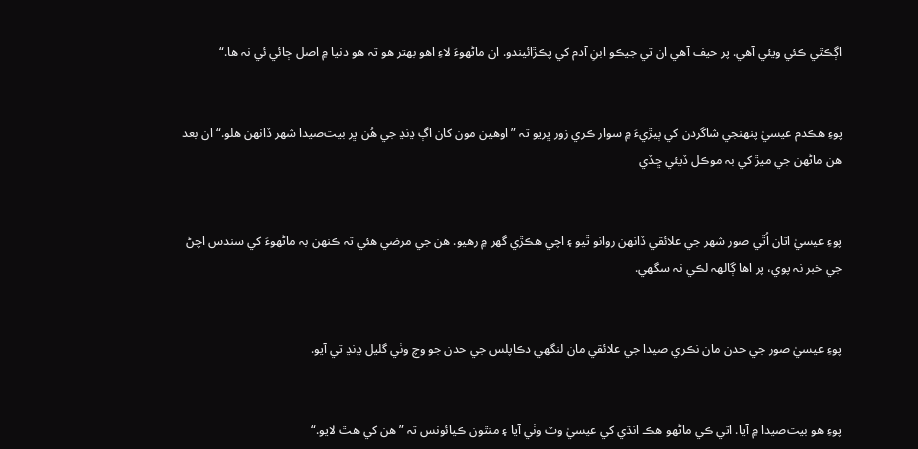اڳڪٿي ڪئي ويئي آهي. پر حيف آهي ان تي جيڪو ابنِ آدم کي پڪڙائيندو. ان ماڻهوءَ لاءِ اهو بهتر هو تہ هو دنيا ۾ اصل ڄائي ئي نہ ها.“


پوءِ هڪدم عيسيٰ پنهنجي شاگردن کي ٻيڙيءَ ۾ سوار ڪري زور ڀريو تہ ”اوهين مون کان اڳ ڍنڍ جي هُن ڀر بيت‌صيدا شهر ڏانهن هلو.“ ان بعد هن ماڻهن جي ميڙ کي بہ موڪل ڏيئي ڇڏي


پوءِ عيسيٰ اتان اُٿي صور شهر جي علائقي ڏانهن روانو ٿيو ۽ اچي هڪڙي گھر ۾ رهيو. هن جي مرضي هئي تہ ڪنهن بہ ماڻهوءَ کي سندس اچڻ جي خبر نہ پوي، پر اها ڳالهہ لڪي نہ سگھي.


پوءِ عيسيٰ صور جي حدن مان نڪري صيدا جي علائقي مان لنگھي دڪاپلس جي حدن جو وچ وٺي گليل ڍنڍ تي آيو.


پوءِ هو بيت‌صيدا ۾ آيا. اتي ڪي ماڻهو هڪ انڌي کي عيسيٰ وٽ وٺي آيا ۽ منٿون ڪيائونس تہ ”هن کي هٿ لايو.“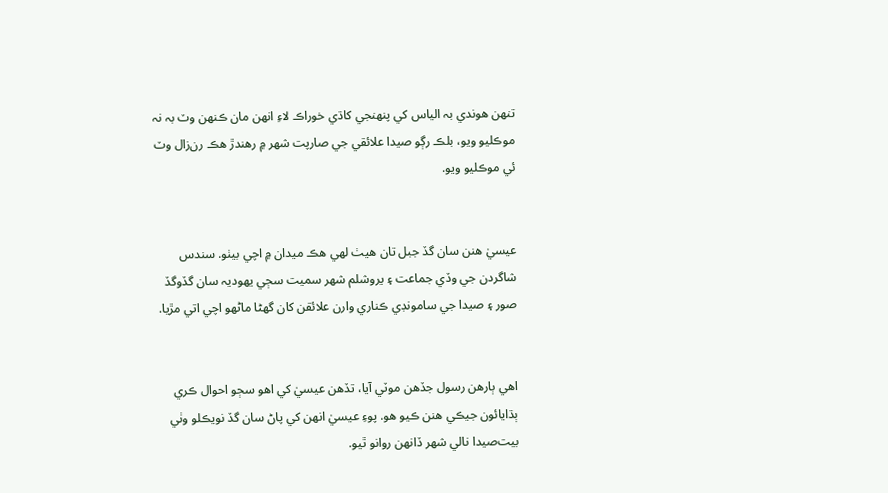تنهن هوندي بہ الياس کي پنهنجي کاڌي خوراڪ لاءِ انهن مان ڪنهن وٽ بہ نہ موڪليو ويو، بلڪ رڳو صيدا علائقي جي صارپت شهر ۾ رهندڙ هڪ رن‌زال وٽ ئي موڪليو ويو.


عيسيٰ هنن سان گڏ جبل تان هيٺ لهي هڪ ميدان ۾ اچي بيٺو. سندس شاگردن جي وڏي جماعت ۽ يروشلم شهر سميت سڄي يهوديہ سان گڏوگڏ صور ۽ صيدا جي سامونڊي ڪناري وارن علائقن کان گھڻا ماڻهو اچي اتي مڙيا.


اهي ٻارهن رسول جڏهن موٽي آيا، تڏهن عيسيٰ کي اهو سڄو احوال ڪري ٻڌايائون جيڪي هنن ڪيو هو. پوءِ عيسيٰ انهن کي پاڻ سان گڏ نويڪلو وٺي بيت‌صيدا نالي شهر ڏانهن روانو ٿيو.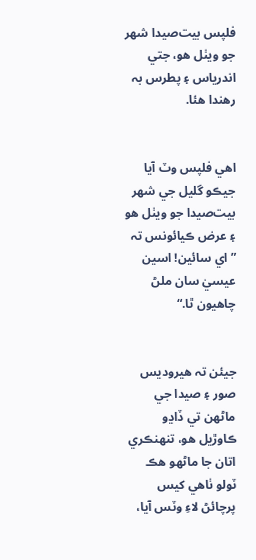فلپس بيت‌صيدا شهر جو ويٺل هو، جتي اندرياس ۽ پطرس بہ رهندا هئا.


اهي فلپس وٽ آيا جيڪو گليل جي شهر بيت‌صيدا جو ويٺل هو ۽ عرض ڪيائونس تہ ”اي سائين! اسين عيسيٰ سان ملڻ چاهيون ٿا.“


جيئن تہ هيروديس صور ۽ صيدا جي ماڻهن تي ڏاڍو ڪاوڙيل هو، تنهنڪري اتان جا ماڻهو هڪ ٽولو ٺاهي کيس پرچائڻ لاءِ وٽس آيا،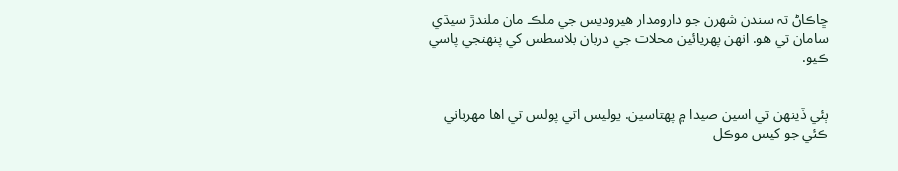ڇاڪاڻ تہ سندن شهرن جو دارومدار هيروديس جي ملڪ مان ملندڙ سيڌي سامان تي هو. انهن پهريائين محلات جي دربان بلاسطس کي پنهنجي پاسي ڪيو.


ٻئي ڏينهن تي اسين صيدا ۾ پهتاسين. يوليس اتي پولس تي اها مهرباني ڪئي جو کيس موڪل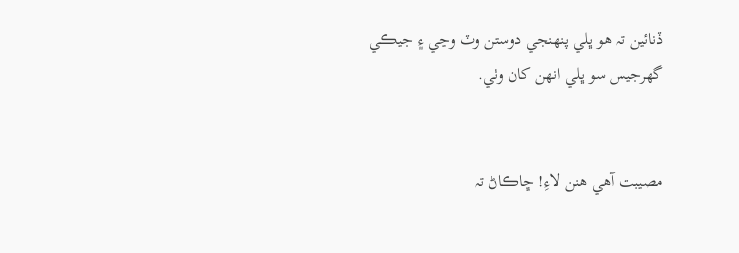ڏنائين تہ هو ڀلي پنهنجي دوستن وٽ وڃي ۽ جيڪي گھرجيس سو ڀلي انهن کان وٺي.


مصيبت آهي هنن لاءِ! ڇاڪاڻ تہ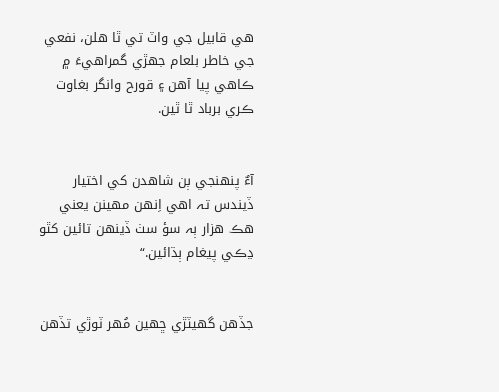هي قابيل جي واٽ تي ٿا هلن، نفعي جي خاطر بلعام جهڙي گمراهيءَ ۾ ڪاهي پيا آهن ۽ قورح وانگر بغاوت ڪري برباد ٿا ٿين.


آءٌ پنهنجي ٻن شاهدن کي اختيار ڏيندس تہ اهي اِنهن مهينن يعني هڪ هزار ٻہ سؤ سٺ ڏينهن تائين کٿو ڍڪي پيغام ٻڌائين.“


جڏهن گھيٽڙي ڇهين مُهر ٽوڙي تڏهن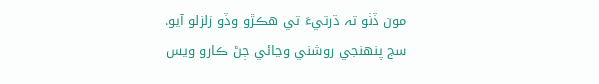مون ڏٺو تہ ڌرتيءَ تي هڪڙو وڏو زلزلو آيو. سج پنهنجي روشني وڃائي ڄڻ ڪارو ويس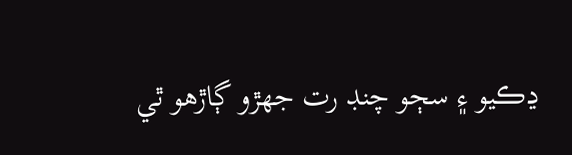ڍڪيو ۽ سڄو چنڊ رت جهڙو ڳاڙهو ٿي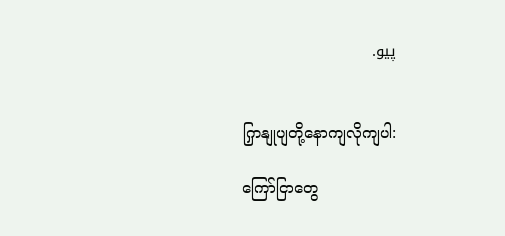پيو.


ကြှနျုပျတို့နောကျလိုကျပါ:

ကြော်ငြာတွေ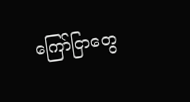ကြော်ငြာတွေ